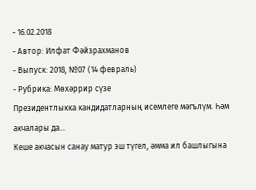- 16.02.2018
- Автор: Илфат Фәйзрахманов
- Выпуск: 2018, №07 (14 февраль)
- Рубрика: Мөхәррир сүзе
Президентлыкка кандидатларның исемлеге мәгълүм. Һәм акчалары да…
Кеше акчасын санау матур эш түгел, әмма ил башлыгына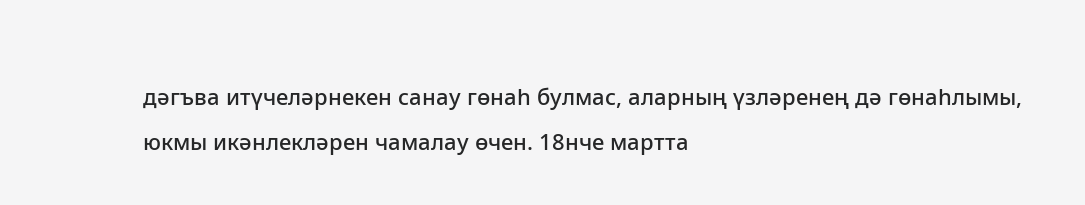дәгъва итүчеләрнекен санау гөнаһ булмас, аларның үзләренең дә гөнаһлымы, юкмы икәнлекләрен чамалау өчен. 18нче мартта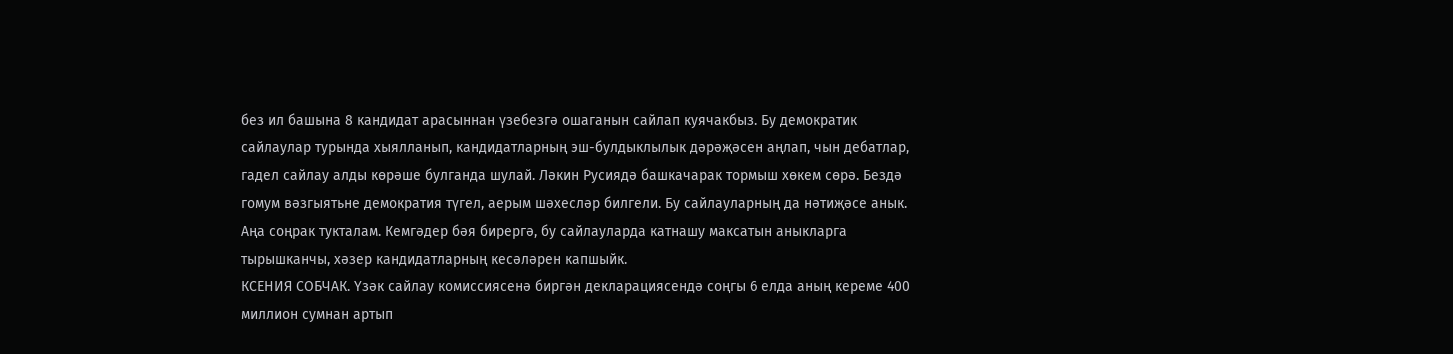без ил башына 8 кандидат арасыннан үзебезгә ошаганын сайлап куячакбыз. Бу демократик сайлаулар турында хыялланып, кандидатларның эш-булдыклылык дәрәҗәсен аңлап, чын дебатлар, гадел сайлау алды көрәше булганда шулай. Ләкин Русиядә башкачарак тормыш хөкем сөрә. Бездә гомум вәзгыятьне демократия түгел, аерым шәхесләр билгели. Бу сайлауларның да нәтиҗәсе анык. Аңа соңрак тукталам. Кемгәдер бәя бирергә, бу сайлауларда катнашу максатын аныкларга тырышканчы, хәзер кандидатларның кесәләрен капшыйк.
КСЕНИЯ СОБЧАК. Үзәк сайлау комиссиясенә биргән декларациясендә соңгы 6 елда аның кереме 400 миллион сумнан артып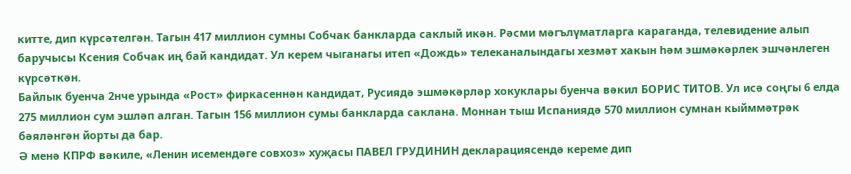китте, дип күрсәтелгән. Тагын 417 миллион сумны Собчак банкларда саклый икән. Рәсми мәгълүматларга караганда, телевидение алып баручысы Ксения Собчак иң бай кандидат. Ул керем чыганагы итеп «Дождь» телеканалындагы хезмәт хакын һәм эшмәкәрлек эшчәнлеген күрсәткән.
Байлык буенча 2нче урында «Рост» фиркасеннән кандидат, Русиядә эшмәкәрләр хокуклары буенча вәкил БОРИС ТИТОВ. Ул исә соңгы 6 елда 275 миллион сум эшләп алган. Тагын 156 миллион сумы банкларда саклана. Моннан тыш Испаниядә 570 миллион сумнан кыйммәтрәк бәяләнгән йорты да бар.
Ә менә КПРФ вәкиле, «Ленин исемендәге совхоз» хуҗасы ПАВЕЛ ГРУДИНИН декларациясендә кереме дип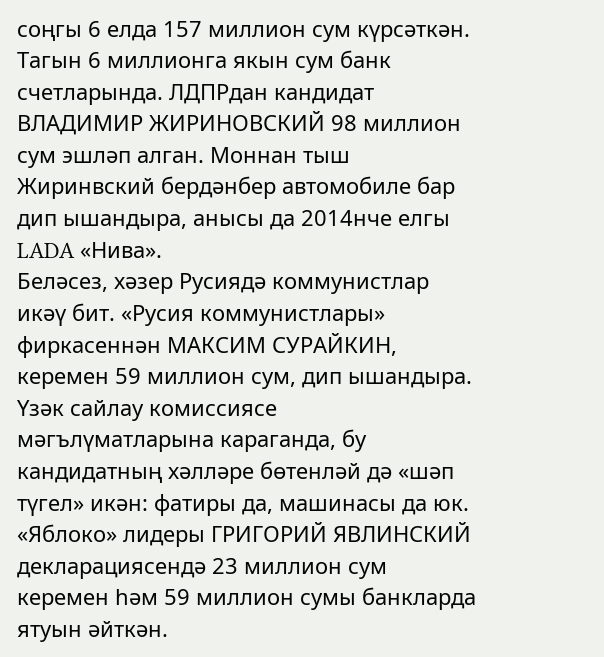соңгы 6 елда 157 миллион сум күрсәткән. Тагын 6 миллионга якын сум банк счетларында. ЛДПРдан кандидат ВЛАДИМИР ЖИРИНОВСКИЙ 98 миллион сум эшләп алган. Моннан тыш Жиринвский бердәнбер автомобиле бар дип ышандыра, анысы да 2014нче елгы LADA «Нива».
Беләсез, хәзер Русиядә коммунистлар икәү бит. «Русия коммунистлары» фиркасеннән МАКСИМ СУРАЙКИН, керемен 59 миллион сум, дип ышандыра. Үзәк сайлау комиссиясе мәгълүматларына караганда, бу кандидатның хәлләре бөтенләй дә «шәп түгел» икән: фатиры да, машинасы да юк.
«Яблоко» лидеры ГРИГОРИЙ ЯВЛИНСКИЙ декларациясендә 23 миллион сум керемен һәм 59 миллион сумы банкларда ятуын әйткән.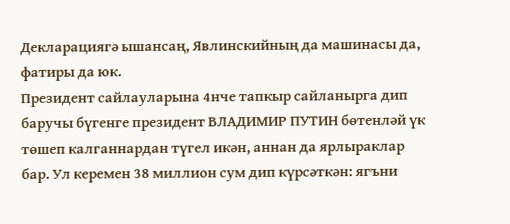Декларациягә ышансаң, Явлинскийның да машинасы да, фатиры да юк.
Президент сайлауларына 4нче тапкыр сайланырга дип баручы бүгенге президент ВЛАДИМИР ПУТИН бөтенләй үк төшеп калганнардан түгел икән, аннан да ярлыраклар бар. Ул керемен 38 миллион сум дип күрсәткән: ягъни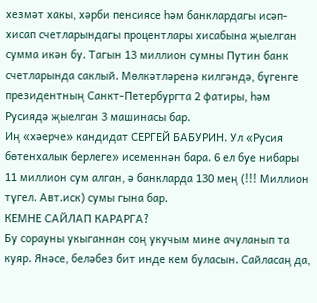хезмәт хакы, хәрби пенсиясе һәм банклардагы исәп-хисап счетларындагы процентлары хисабына җыелган сумма икән бу. Тагын 13 миллион сумны Путин банк счетларында саклый. Мөлкәтләренә килгәндә, бүгенге президентның Санкт-Петербургта 2 фатиры, һәм Русиядә җыелган 3 машинасы бар.
Иң «хәерче» кандидат СЕРГЕЙ БАБУРИН. Ул «Русия бөтенхалык берлеге» исеменнән бара. 6 ел буе нибары 11 миллион сум алган, ә банкларда 130 мең (!!! Миллион түгел. Авт.иск) сумы гына бар.
КЕМНЕ САЙЛАП КАРАРГА?
Бу сорауны укыганнан соң укучым мине ачуланып та куяр. Янәсе, беләбез бит инде кем буласын. Сайласаң да,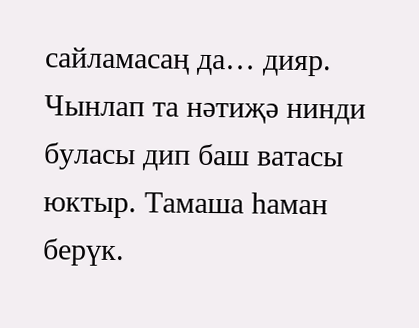сайламасаң да… дияр. Чынлап та нәтиҗә нинди буласы дип баш ватасы юктыр. Тамаша һаман берүк.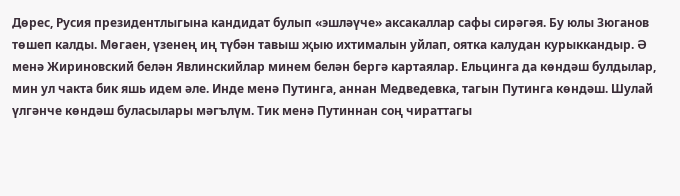Дөрес, Русия президентлыгына кандидат булып «эшләүче» аксакаллар сафы сирәгәя. Бу юлы Зюганов төшеп калды. Мөгаен, үзенең иң түбән тавыш җыю ихтималын уйлап, оятка калудан курыккандыр. Ә менә Жириновский белән Явлинскийлар минем белән бергә картаялар. Ельцинга да көндәш булдылар, мин ул чакта бик яшь идем әле. Инде менә Путинга, аннан Медведевка, тагын Путинга көндәш. Шулай үлгәнче көндәш буласылары мәгълүм. Тик менә Путиннан соң чираттагы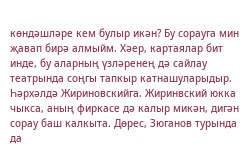көндәшләре кем булыр икән? Бу сорауга мин җавап бирә алмыйм. Хәер, картаялар бит инде, бу аларның үзләренең дә сайлау театрында соңгы тапкыр катнашуларыдыр. Һәрхәлдә Жириновскийга. Жиринвский юкка чыкса, аның фиркасе дә калыр микән, дигән сорау баш калкыта. Дөрес, Зюганов турында да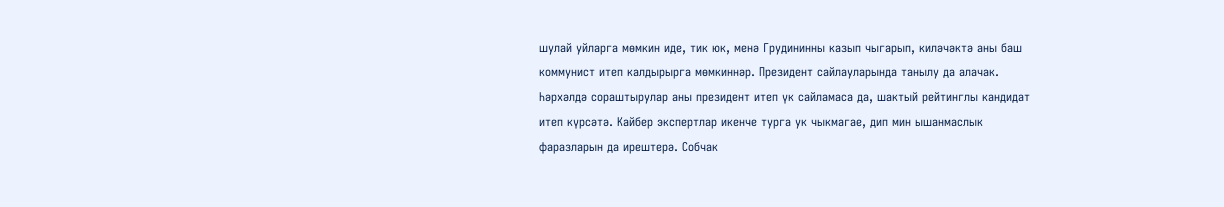шулай уйларга мөмкин иде, тик юк, менә Грудининны казып чыгарып, киләчәктә аны баш коммунист итеп калдырырга мөмкиннәр. Президент сайлауларында танылу да алачак. Һәрхәлдә сораштырулар аны президент итеп үк сайламаса да, шактый рейтинглы кандидат итеп күрсәтә. Кайбер экспертлар икенче турга ук чыкмагае, дип мин ышанмаслык фаразларын да ирештерә. Собчак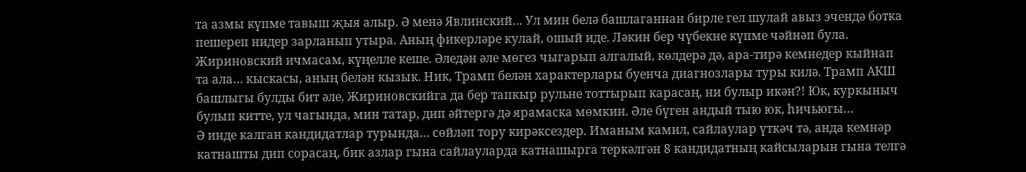та азмы күпме тавыш җыя алыр. Ә менә Явлинский… Ул мин белә башлаганнан бирле гел шулай авыз эчендә ботка пешереп нидер зарланып утыра. Аның фикерләре кулай, ошый иде. Ләкин бер чүбекне күпме чәйнәп була. Жириновский ичмасам, күңелле кеше. Әледән әле мөгез чыгарып алгалый, көлдерә дә, ара-тирә кемнедер кыйнап та ала… кыскасы, аның белән кызык. Ник, Трамп белән характерлары буенча диагнозлары туры килә. Трамп АКШ башлыгы булды бит әле, Жириновскийга да бер тапкыр рульне тоттырып карасаң, ни булыр икән?! Юк, куркыныч булып китте, ул чагында, мин татар, дип әйтергә дә ярамаска мөмкин. Әле бүген андый тыю юк, һичьюгы…
Ә инде калган кандидатлар турында… сөйләп тору кирәксездер. Иманым камил, сайлаулар үткәч тә, анда кемнәр катнашты дип сорасаң, бик азлар гына сайлауларда катнашырга теркәлгән 8 кандидатның кайсыларын гына телгә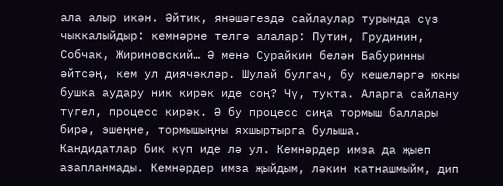ала алыр икән. Әйтик, янәшәгездә сайлаулар турында сүз чыккалыйдыр: кемнәрне телгә алалар: Путин, Грудинин, Собчак, Жириновский… Ә менә Сурайкин белән Бабуринны әйтсәң, кем ул диячәкләр. Шулай булгач, бу кешеләргә юкны бушка аудару ник кирәк иде соң? Чү, тукта. Аларга сайлану түгел, процесс кирәк. Ә бу процесс сиңа тормыш баллары бирә, эшеңне, тормышыңны яхшыртырга булыша.
Кандидатлар бик күп иде лә ул. Кемнәрдер имза да җыеп азапланмады. Кемнәрдер имза җыйдым, ләкин катнашмыйм, дип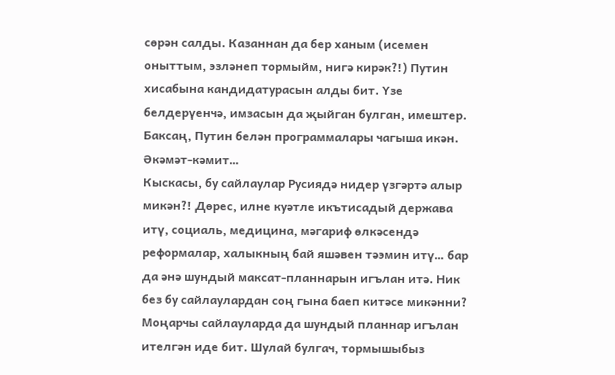сөрән салды. Казаннан да бер ханым (исемен оныттым, эзләнеп тормыйм, нигә кирәк?!) Путин хисабына кандидатурасын алды бит. Үзе белдерүенчә, имзасын да җыйган булган, имештер. Баксаң, Путин белән программалары чагыша икән. Әкәмәт-кәмит…
Кыскасы, бу сайлаулар Русиядә нидер үзгәртә алыр микән?! Дөрес, илне куәтле икътисадый держава итү, социаль, медицина, мәгариф өлкәсендә реформалар, халыкның бай яшәвен тәэмин итү… бар да әнә шундый максат-планнарын игълан итә. Ник без бу сайлаулардан соң гына баеп китәсе микәнни? Моңарчы сайлауларда да шундый планнар игълан ителгән иде бит. Шулай булгач, тормышыбыз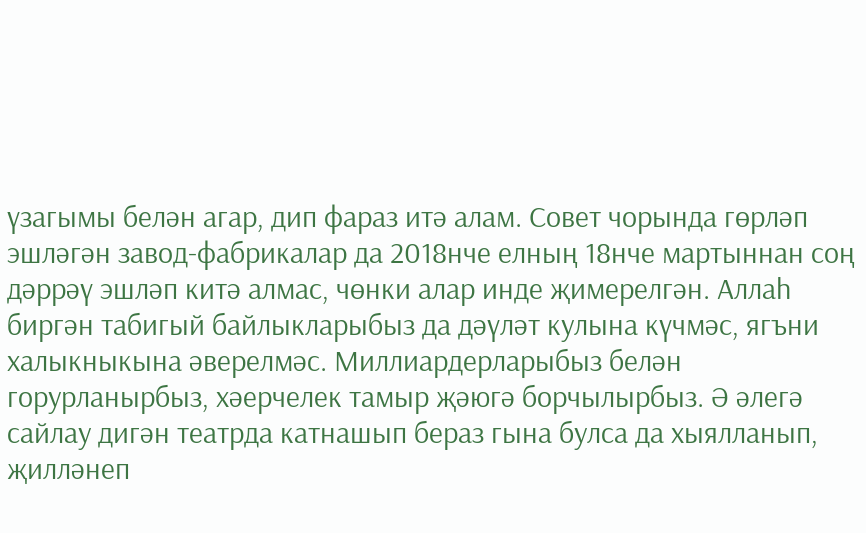үзагымы белән агар, дип фараз итә алам. Совет чорында гөрләп эшләгән завод-фабрикалар да 2018нче елның 18нче мартыннан соң дәррәү эшләп китә алмас, чөнки алар инде җимерелгән. Аллаһ биргән табигый байлыкларыбыз да дәүләт кулына күчмәс, ягъни халыкныкына әверелмәс. Миллиардерларыбыз белән горурланырбыз, хәерчелек тамыр җәюгә борчылырбыз. Ә әлегә сайлау дигән театрда катнашып бераз гына булса да хыялланып, җилләнеп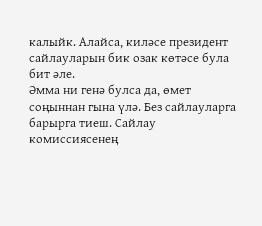калыйк. Алайса, киләсе президент сайлауларын бик озак көтәсе була бит әле.
Әмма ни генә булса да, өмет соңыннан гына үлә. Без сайлауларга барырга тиеш. Сайлау комиссиясенең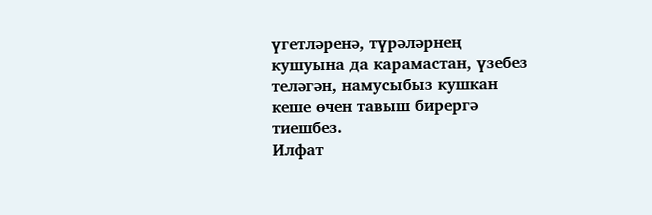үгетләренә, түрәләрнең кушуына да карамастан, үзебез теләгән, намусыбыз кушкан кеше өчен тавыш бирергә тиешбез.
Илфат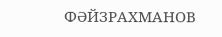ФӘЙЗРАХМАНОВ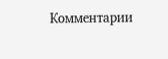Комментарии